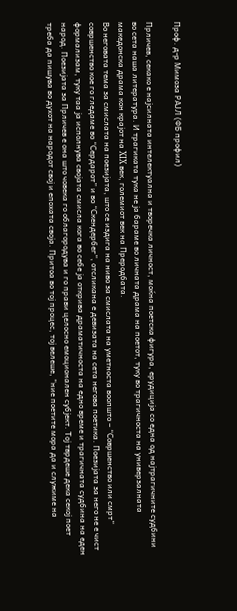Проф. д-р Мимоза РАЈЛ (ФБ профил)

Прличев, секако е најсилната интелектуална и творечка личност, моќна поетска фигура, ерудиција со една од најтрагичните судбини во сета наша литература. И трагиката тука не ја бараме во личната драма на поетот, туку во трагичноста на универзалната македонска драма кон крајот на XIX век, големиот век на Преродбата.
Во неговата тема за смислата на поезијата, што се издига на ниво за смислата на уметноста воопшто – “Совршенство или смрт” совршенство кое го гледаме во “Сердарот” и во “Скендербег”, отсликана е девизата на сета негова поетика. Поезијата за него не е чист формализам, туку таа ја исполнува својата смисла кога во себе ја открива драматичноста на едно време и трагичната судбина на еден народ. Поезијата за Прличев е она што човека го облагородува и го прави целосно емоционален субјект. Тој тврдеше дека секој поет треба да пишува во духот на народот свој и епохата своја. Притоа во тој процес, тој велеше, “ние поетите мора да и служиме на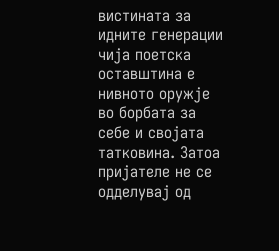вистината за идните генерации чија поетска оставштина е нивното оружје во борбата за себе и својата татковина. Затоа пријателе не се одделуваj од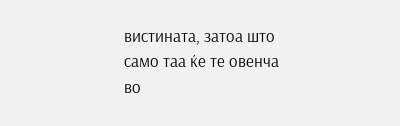вистината, затоа што само таа ќе те овенча во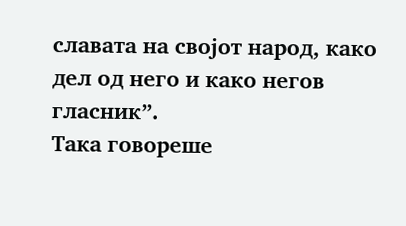славата на својот народ, како дел од него и како негов гласник”.
Така говореше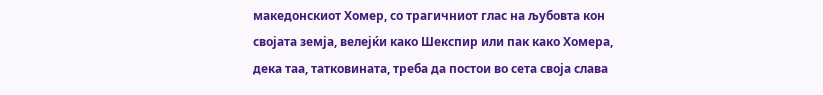македонскиот Хомер, со трагичниот глас на љубовта кон својата земја, велејќи како Шекспир или пак како Хомера, дека таа, татковината, треба да постои во сета своја слава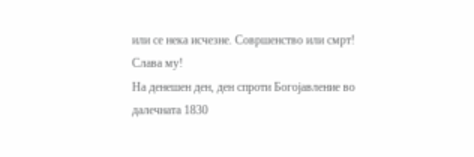или се нека исчезне. Совршенство или смрт!
Слава му!
На денешен ден, ден спроти Богојавление во далечната 1830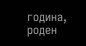година, роден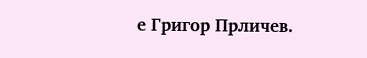е Григор Прличев.